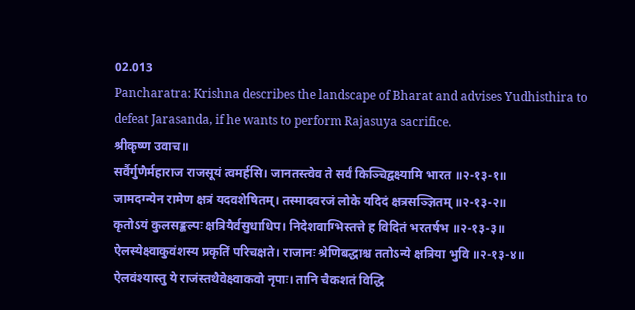02.013
Pancharatra: Krishna describes the landscape of Bharat and advises Yudhisthira to defeat Jarasanda, if he wants to perform Rajasuya sacrifice.
श्रीकृष्ण उवाच॥
सर्वैर्गुणैर्महाराज राजसूयं त्वमर्हसि। जानतस्त्वेव ते सर्वं किञ्चिद्वक्ष्यामि भारत ॥२-१३-१॥
जामदग्न्येन रामेण क्षत्रं यदवशेषितम्। तस्मादवरजं लोके यदिदं क्षत्रसञ्ज्ञितम् ॥२-१३-२॥
कृतोऽयं कुलसङ्कल्पः क्षत्रियैर्वसुधाधिप। निदेशवाग्भिस्तत्ते ह विदितं भरतर्षभ ॥२-१३-३॥
ऐलस्येक्ष्वाकुवंशस्य प्रकृतिं परिचक्षते। राजानः श्रेणिबद्धाश्च ततोऽन्ये क्षत्रिया भुवि ॥२-१३-४॥
ऐलवंश्यास्तु ये राजंस्तथैवेक्ष्वाकवो नृपाः। तानि चैकशतं विद्धि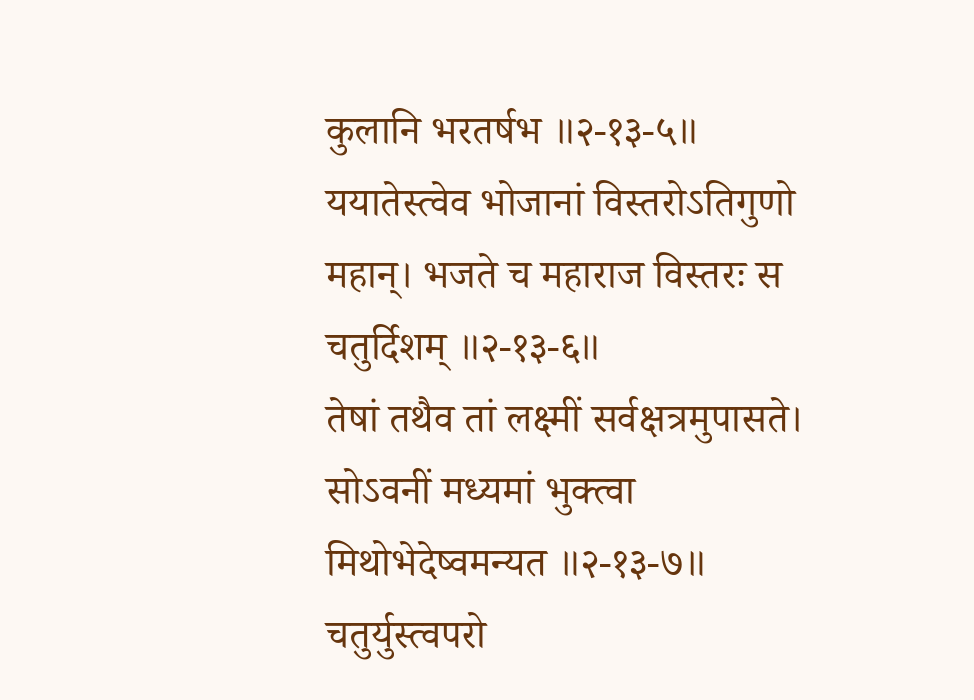कुलानि भरतर्षभ ॥२-१३-५॥
ययातेस्त्वेव भोजानां विस्तरोऽतिगुणो महान्। भजते च महाराज विस्तरः स चतुर्दिशम् ॥२-१३-६॥
तेषां तथैव तां लक्ष्मीं सर्वक्षत्रमुपासते। सोऽवनीं मध्यमां भुक्त्वा मिथोभेदेष्वमन्यत ॥२-१३-७॥
चतुर्युस्त्वपरो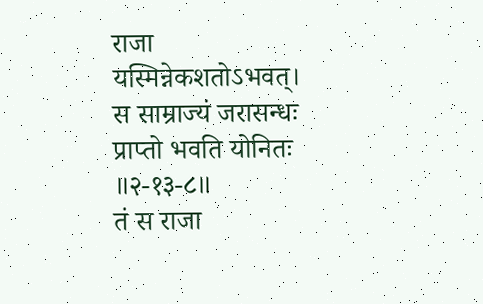राजा यस्मिन्नेकशतोऽभवत्। स साम्राज्यं जरासन्धः प्राप्तो भवति योनितः ॥२-१३-८॥
तं स राजा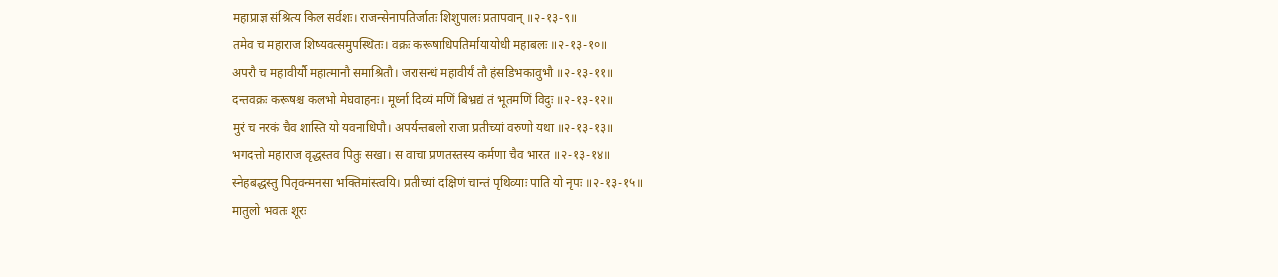महाप्राज्ञ संश्रित्य किल सर्वशः। राजन्सेनापतिर्जातः शिशुपालः प्रतापवान् ॥२-१३-९॥
तमेव च महाराज शिष्यवत्समुपस्थितः। वक्रः करूषाधिपतिर्मायायोधी महाबलः ॥२-१३-१०॥
अपरौ च महावीर्यौ महात्मानौ समाश्रितौ। जरासन्धं महावीर्यं तौ हंसडिभकावुभौ ॥२-१३-११॥
दन्तवक्रः करूषश्च कलभो मेघवाहनः। मूर्ध्ना दिव्यं मणिं बिभ्रद्यं तं भूतमणिं विदुः ॥२-१३-१२॥
मुरं च नरकं चैव शास्ति यो यवनाधिपौ। अपर्यन्तबलो राजा प्रतीच्यां वरुणो यथा ॥२-१३-१३॥
भगदत्तो महाराज वृद्धस्तव पितुः सखा। स वाचा प्रणतस्तस्य कर्मणा चैव भारत ॥२-१३-१४॥
स्नेहबद्धस्तु पितृवन्मनसा भक्तिमांस्त्वयि। प्रतीच्यां दक्षिणं चान्तं पृथिव्याः पाति यो नृपः ॥२-१३-१५॥
मातुलो भवतः शूरः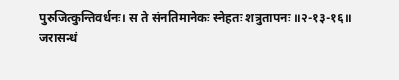पुरुजित्कुन्तिवर्धनः। स ते संनतिमानेकः स्नेहतः शत्रुतापनः ॥२-१३-१६॥
जरासन्धं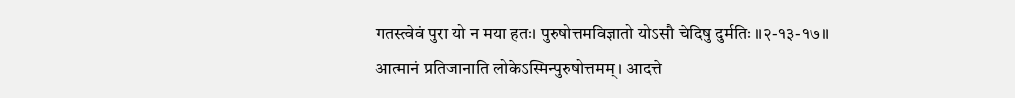गतस्त्वेवं पुरा यो न मया हतः। पुरुषोत्तमविज्ञातो योऽसौ चेदिषु दुर्मतिः ॥२-१३-१७॥
आत्मानं प्रतिजानाति लोकेऽस्मिन्पुरुषोत्तमम्। आदत्ते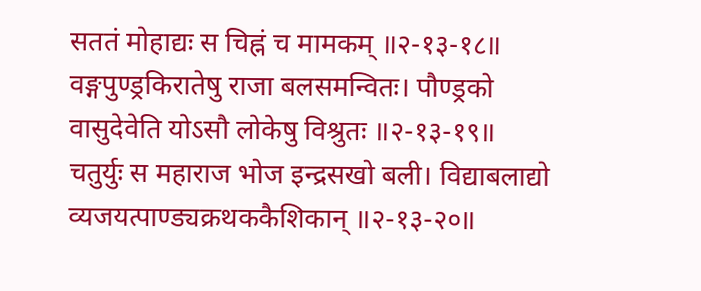सततं मोहाद्यः स चिह्नं च मामकम् ॥२-१३-१८॥
वङ्गपुण्ड्रकिरातेषु राजा बलसमन्वितः। पौण्ड्रको वासुदेवेति योऽसौ लोकेषु विश्रुतः ॥२-१३-१९॥
चतुर्युः स महाराज भोज इन्द्रसखो बली। विद्याबलाद्यो व्यजयत्पाण्ड्यक्रथककैशिकान् ॥२-१३-२०॥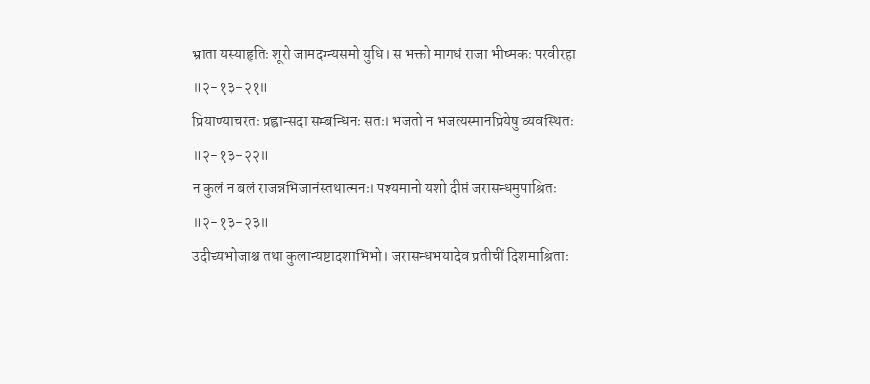भ्राता यस्याहृतिः शूरो जामदग्न्यसमो युधि। स भक्तो मागधं राजा भीष्मकः परवीरहा ॥२-१३-२१॥
प्रियाण्याचरतः प्रह्वान्सदा सम्बन्धिनः सतः। भजतो न भजत्यस्मानप्रियेषु व्यवस्थितः ॥२-१३-२२॥
न कुलं न बलं राजन्नभिजानंस्तथात्मनः। पश्यमानो यशो दीप्तं जरासन्धमुपाश्रितः ॥२-१३-२३॥
उदीच्यभोजाश्च तथा कुलान्यष्टादशाभिभो। जरासन्धभयादेव प्रतीचीं दिशमाश्रिताः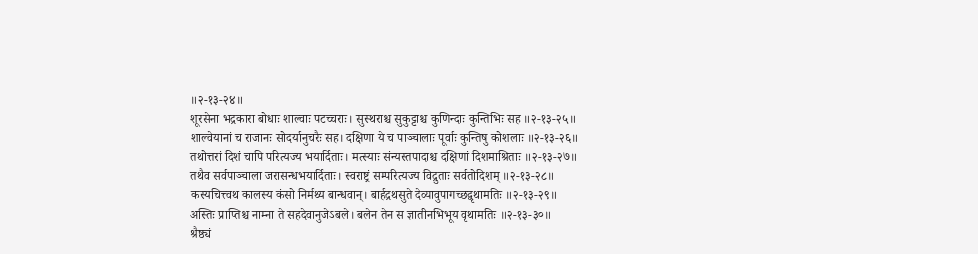॥२-१३-२४॥
शूरसेना भद्रकारा बोधाः शाल्वाः पटच्चराः। सुस्थराश्च सुकुट्टाश्च कुणिन्दाः कुन्तिभिः सह ॥२-१३-२५॥
शाल्वेयानां च राजानः सोदर्यानुचरैः सह। दक्षिणा ये च पाञ्चालाः पूर्वाः कुन्तिषु कोशलाः ॥२-१३-२६॥
तथोत्तरां दिशं चापि परित्यज्य भयार्दिताः। मत्स्याः संन्यस्तपादाश्च दक्षिणां दिशमाश्रिताः ॥२-१३-२७॥
तथैव सर्वपाञ्चाला जरासन्धभयार्दिताः। स्वराष्ट्रं सम्परित्यज्य विद्रुताः सर्वतोदिशम् ॥२-१३-२८॥
कस्यचित्त्वथ कालस्य कंसो निर्मथ्य बान्धवान्। बार्हद्रथसुते देव्यावुपागच्छद्वृथामतिः ॥२-१३-२९॥
अस्तिः प्राप्तिश्च नाम्ना ते सहदेवानुजेऽबले। बलेन तेन स ज्ञातीनभिभूय वृथामतिः ॥२-१३-३०॥
श्रैष्ठ्यं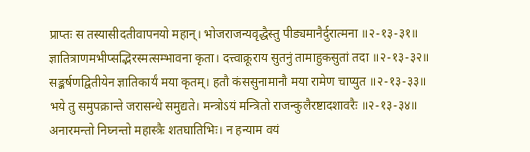प्राप्तः स तस्यासीदतीवापनयो महान्। भोजराजन्यवृद्धैस्तु पीड्यमानैर्दुरात्मना ॥२-१३-३१॥
ज्ञातित्राणमभीप्सद्भिरस्मत्सम्भावना कृता। दत्त्वाक्रूराय सुतनुं तामाहुकसुतां तदा ॥२-१३-३२॥
सङ्कर्षणद्वितीयेन ज्ञातिकार्यं मया कृतम्। हतौ कंससुनामानौ मया रामेण चाप्युत ॥२-१३-३३॥
भये तु समुपक्रान्ते जरासन्धे समुद्यते। मन्त्रोऽयं मन्त्रितो राजन्कुलैरष्टादशावरैः ॥२-१३-३४॥
अनारमन्तो निघ्नन्तो महास्त्रैः शतघातिभिः। न हन्याम वयं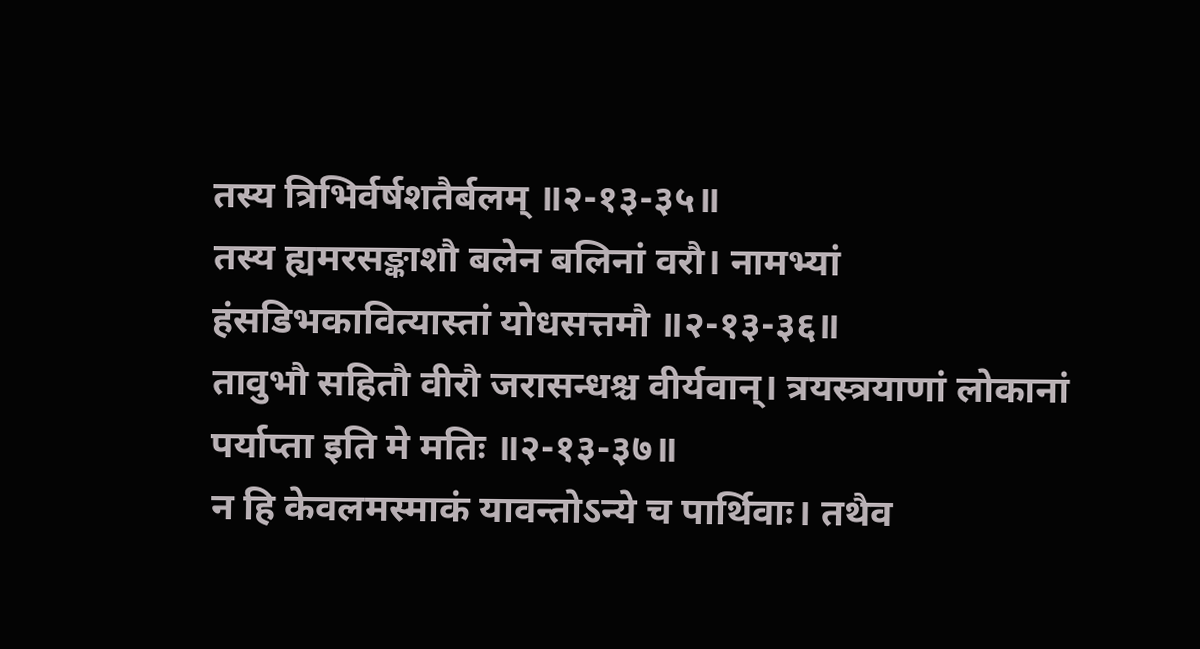तस्य त्रिभिर्वर्षशतैर्बलम् ॥२-१३-३५॥
तस्य ह्यमरसङ्काशौ बलेन बलिनां वरौ। नामभ्यां हंसडिभकावित्यास्तां योधसत्तमौ ॥२-१३-३६॥
तावुभौ सहितौ वीरौ जरासन्धश्च वीर्यवान्। त्रयस्त्रयाणां लोकानां पर्याप्ता इति मे मतिः ॥२-१३-३७॥
न हि केवलमस्माकं यावन्तोऽन्ये च पार्थिवाः। तथैव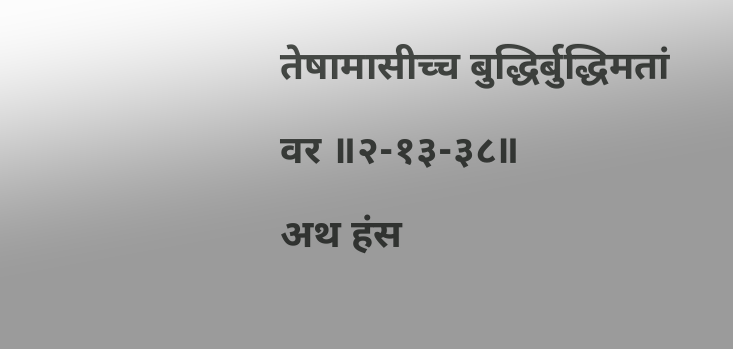तेषामासीच्च बुद्धिर्बुद्धिमतां वर ॥२-१३-३८॥
अथ हंस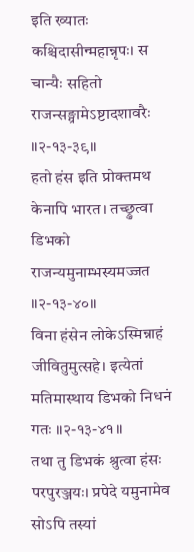इति ख्यातः कश्चिदासीन्महान्नृपः। स चान्यैः सहितो राजन्सङ्ग्रामेऽष्टादशावरैः ॥२-१३-३९॥
हतो हंस इति प्रोक्तमथ केनापि भारत। तच्छ्रुत्वा डिभको राजन्यमुनाम्भस्यमज्जत ॥२-१३-४०॥
विना हंसेन लोकेऽस्मिन्नाहं जीवितुमुत्सहे। इत्येतां मतिमास्थाय डिभको निधनं गतः ॥२-१३-४१॥
तथा तु डिभकं श्रुत्वा हंसः परपुरञ्जयः। प्रपेदे यमुनामेव सोऽपि तस्यां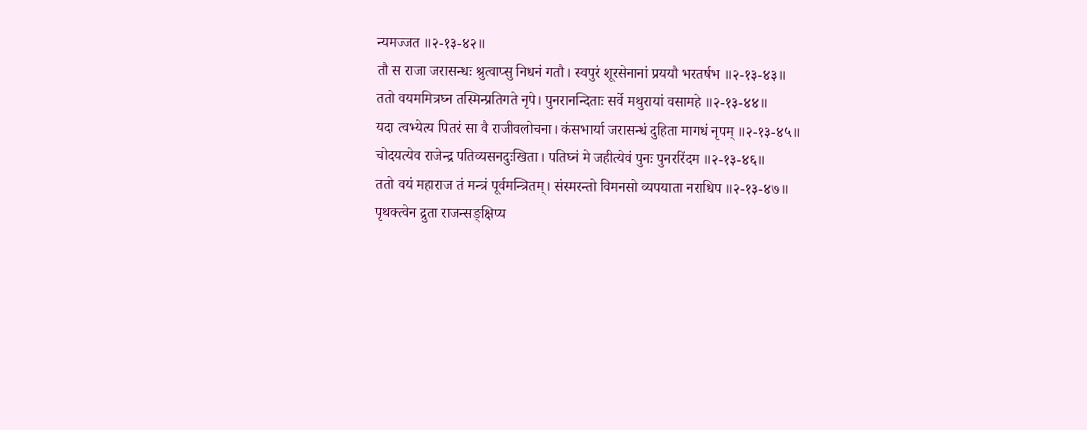न्यमज्जत ॥२-१३-४२॥
तौ स राजा जरासन्धः श्रुत्वाप्सु निधनं गतौ। स्वपुरं शूरसेनानां प्रययौ भरतर्षभ ॥२-१३-४३॥
ततो वयममित्रघ्न तस्मिन्प्रतिगते नृपे। पुनरानन्दिताः सर्वे मथुरायां वसामहे ॥२-१३-४४॥
यदा त्वभ्येत्य पितरं सा वै राजीवलोचना। कंसभार्या जरासन्धं दुहिता मागधं नृपम् ॥२-१३-४५॥
चोदयत्येव राजेन्द्र पतिव्यसनदुःखिता। पतिघ्नं मे जहीत्येवं पुनः पुनररिंदम ॥२-१३-४६॥
ततो वयं महाराज तं मन्त्रं पूर्वमन्त्रितम्। संस्मरन्तो विमनसो व्यपयाता नराधिप ॥२-१३-४७॥
पृथक्त्वेन द्रुता राजन्सङ्क्षिप्य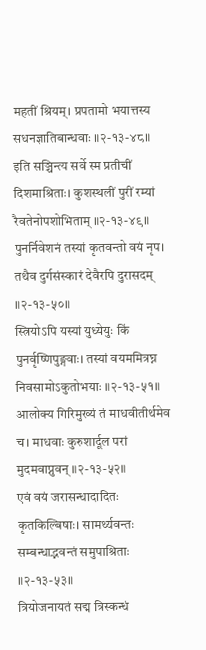महतीं श्रियम्। प्रपतामो भयात्तस्य सधनज्ञातिबान्धवाः ॥२-१३-४८॥
इति सञ्चिन्त्य सर्वे स्म प्रतीचीं दिशमाश्रिताः। कुशस्थलीं पुरीं रम्यां रैवतेनोपशोभिताम् ॥२-१३-४९॥
पुनर्निवेशनं तस्यां कृतवन्तो वयं नृप। तथैव दुर्गसंस्कारं देवैरपि दुरासदम् ॥२-१३-५०॥
स्त्रियोऽपि यस्यां युध्येयुः किं पुनर्वृष्णिपुङ्गवाः। तस्यां वयममित्रघ्न निवसामोऽकुतोभयाः ॥२-१३-५१॥
आलोक्य गिरिमुख्यं तं माधवीतीर्थमेव च। माधवाः कुरुशार्दूल परां मुदमवाप्नुवन् ॥२-१३-५२॥
एवं वयं जरासन्धादादितः कृतकिल्बिषाः। सामर्थ्यवन्तः सम्बन्धाद्भवन्तं समुपाश्रिताः ॥२-१३-५३॥
त्रियोजनायतं सद्म त्रिस्कन्धं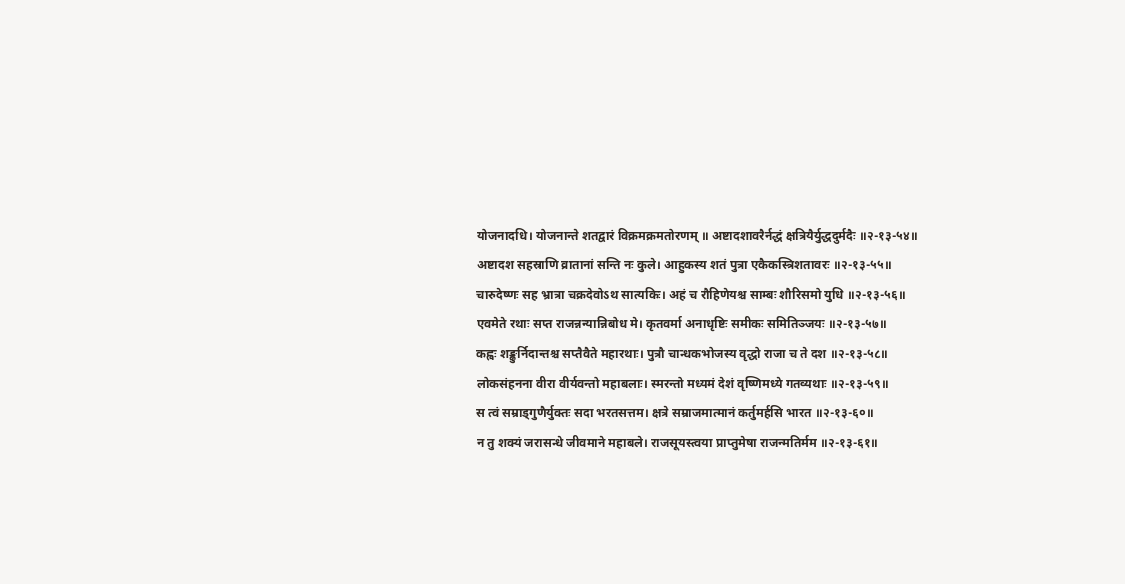योजनादधि। योजनान्ते शतद्वारं विक्रमक्रमतोरणम् ॥ अष्टादशावरैर्नद्धं क्षत्रियैर्युद्धदुर्मदैः ॥२-१३-५४॥
अष्टादश सहस्राणि व्रातानां सन्ति नः कुले। आहुकस्य शतं पुत्रा एकैकस्त्रिशतावरः ॥२-१३-५५॥
चारुदेष्णः सह भ्रात्रा चक्रदेवोऽथ सात्यकिः। अहं च रौहिणेयश्च साम्बः शौरिसमो युधि ॥२-१३-५६॥
एवमेते रथाः सप्त राजन्नन्यान्निबोध मे। कृतवर्मा अनाधृष्टिः समीकः समितिञ्जयः ॥२-१३-५७॥
कह्वः शङ्कुर्निदान्तश्च सप्तैवैते महारथाः। पुत्रौ चान्धकभोजस्य वृद्धो राजा च ते दश ॥२-१३-५८॥
लोकसंहनना वीरा वीर्यवन्तो महाबलाः। स्मरन्तो मध्यमं देशं वृष्णिमध्ये गतव्यथाः ॥२-१३-५९॥
स त्वं सम्राड्गुणैर्युक्तः सदा भरतसत्तम। क्षत्रे सम्राजमात्मानं कर्तुमर्हसि भारत ॥२-१३-६०॥
न तु शक्यं जरासन्धे जीवमाने महाबले। राजसूयस्त्वया प्राप्तुमेषा राजन्मतिर्मम ॥२-१३-६१॥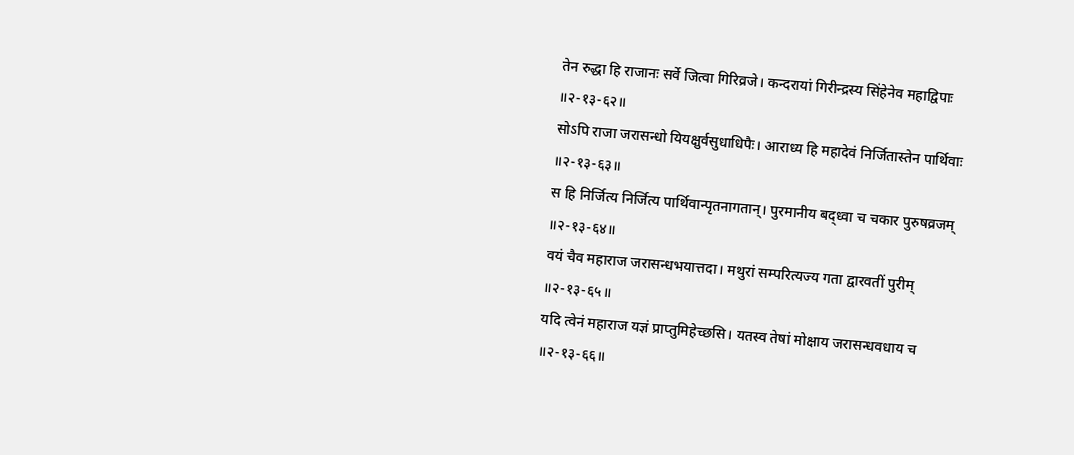तेन रुद्धा हि राजानः सर्वे जित्वा गिरिव्रजे। कन्दरायां गिरीन्द्रस्य सिंहेनेव महाद्विपाः ॥२-१३-६२॥
सोऽपि राजा जरासन्धो यियक्षुर्वसुधाधिपैः। आराध्य हि महादेवं निर्जितास्तेन पार्थिवाः ॥२-१३-६३॥
स हि निर्जित्य निर्जित्य पार्थिवान्पृतनागतान्। पुरमानीय बद्ध्वा च चकार पुरुषव्रजम् ॥२-१३-६४॥
वयं चैव महाराज जरासन्धभयात्तदा। मथुरां सम्परित्यज्य गता द्वारवतीं पुरीम् ॥२-१३-६५॥
यदि त्वेनं महाराज यज्ञं प्राप्तुमिहेच्छसि। यतस्व तेषां मोक्षाय जरासन्धवधाय च ॥२-१३-६६॥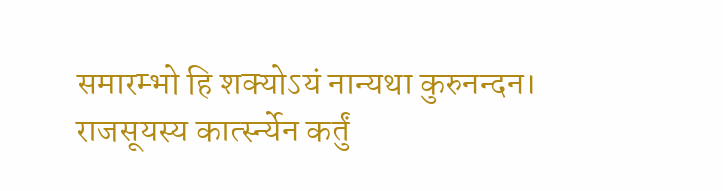समारम्भो हि शक्योऽयं नान्यथा कुरुनन्दन। राजसूयस्य कार्त्स्न्येन कर्तुं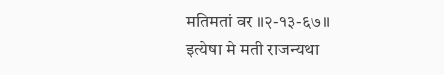मतिमतां वर ॥२-१३-६७॥
इत्येषा मे मती राजन्यथा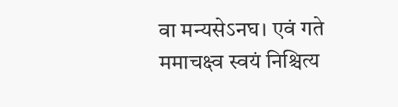वा मन्यसेऽनघ। एवं गते ममाचक्ष्व स्वयं निश्चित्य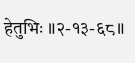हेतुभिः ॥२-१३-६८॥